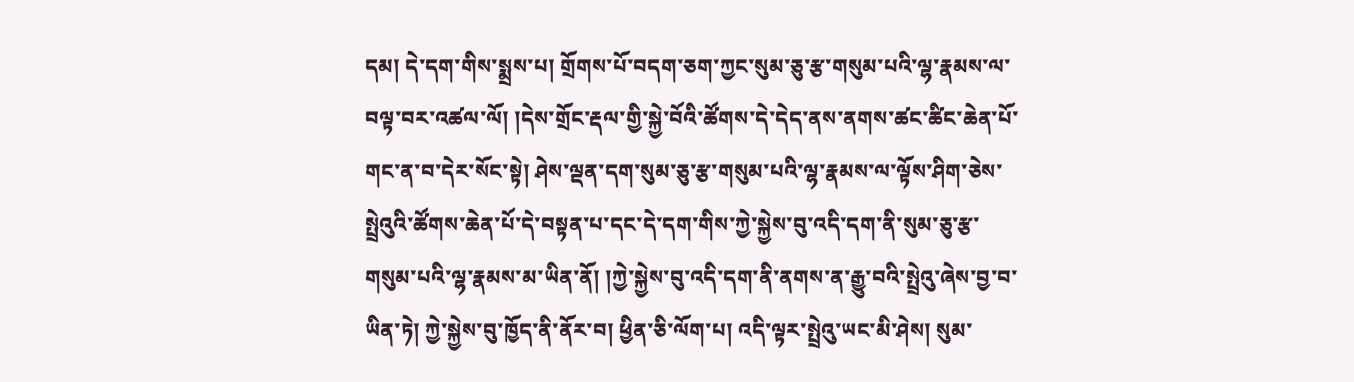དམ། དེ་དག་གིས་སྨྲས་པ། གྲོགས་པོ་བདག་ཅག་ཀྱང་སུམ་ཅུ་རྩ་གསུམ་པའི་ལྷ་རྣམས་ལ་བལྟ་བར་འཚལ་ལོ། །དེས་གྲོང་རྡལ་གྱི་སྐྱེ་བོའི་ཚོགས་དེ་དེད་ནས་ནགས་ཚང་ཚིང་ཆེན་པོ་གང་ན་བ་དེར་སོང་སྟེ། ཤེས་ལྡན་དག་སུམ་ཅུ་རྩ་གསུམ་པའི་ལྷ་རྣམས་ལ་ལྟོས་ཤིག་ཅེས་སྤྲེའུའི་ཚོགས་ཆེན་པོ་དེ་བསྟན་པ་དང་དེ་དག་གིས་ཀྱེ་སྐྱེས་བུ་འདི་དག་ནི་སུམ་ཅུ་རྩ་གསུམ་པའི་ལྷ་རྣམས་མ་ཡིན་ནོ། །ཀྱེ་སྐྱེས་བུ་འདི་དག་ནི་ནགས་ན་རྒྱུ་བའི་སྤྲེའུ་ཞེས་བྱ་བ་ཡིན་ཏེ། ཀྱེ་སྐྱེས་བུ་ཁྱོད་ནི་ནོར་བ། ཕྱིན་ཅི་ལོག་པ། འདི་ལྟར་སྤྲེའུ་ཡང་མི་ཤེས། སུམ་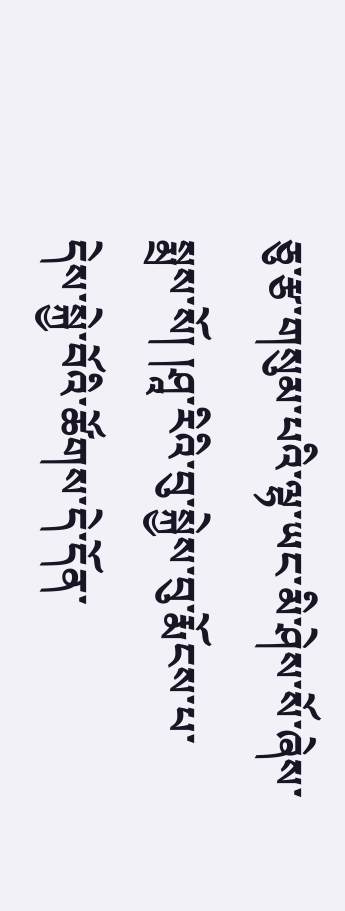ཅུ་རྩ་གསུམ་པའི་ལྷ་ཡང་མི་ཤེས་སོ་ཞེས་སྨྲས་སོ། །ཤཱ་རིའི་བུ་སྐྱེས་བུ་རྨོངས་པ་དེས་སྐྱེ་བོའི་ཚོགས་དེ་དོན་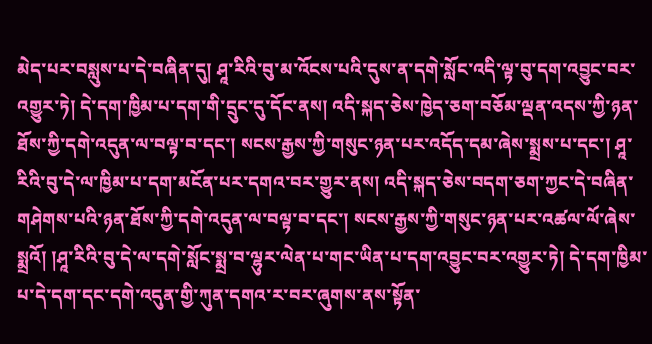མེད་པར་བསླུས་པ་དེ་བཞིན་དུ། ཤཱ་རིའི་བུ་མ་འོངས་པའི་དུས་ན་དགེ་སློང་འདི་ལྟ་བུ་དག་འབྱུང་བར་འགྱུར་ཏེ། དེ་དག་ཁྱིམ་པ་དག་གི་དྲུང་དུ་དོང་ནས། འདི་སྐད་ཅེས་ཁྱེད་ཅག་བཅོམ་ལྡན་འདས་ཀྱི་ཉན་ཐོས་ཀྱི་དགེ་འདུན་ལ་བལྟ་བ་དང་། སངས་རྒྱས་ཀྱི་གསུང་ཉན་པར་འདོད་དམ་ཞེས་སྨྲས་པ་དང་། ཤཱ་རིའི་བུ་དེ་ལ་ཁྱིམ་པ་དག་མངོན་པར་དགའ་བར་གྱུར་ནས། འདི་སྐད་ཅེས་བདག་ཅག་ཀྱང་དེ་བཞིན་གཤེགས་པའི་ཉན་ཐོས་ཀྱི་དགེ་འདུན་ལ་བལྟ་བ་དང་། སངས་རྒྱས་ཀྱི་གསུང་ཉན་པར་འཚལ་ལོ་ཞེས་སྨྲའོ། །ཤཱ་རིའི་བུ་དེ་ལ་དགེ་སློང་སྨྲ་བ་ལྷུར་ལེན་པ་གང་ཡིན་པ་དག་འབྱུང་བར་འགྱུར་ཏེ། དེ་དག་ཁྱིམ་པ་དེ་དག་དང་དགེ་འདུན་གྱི་ཀུན་དགའ་ར་བར་ཞུགས་ནས་སྟོན་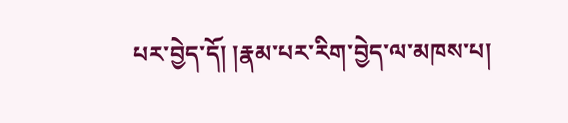པར་བྱེད་དོ། །རྣམ་པར་རིག་བྱེད་ལ་མཁས་པ།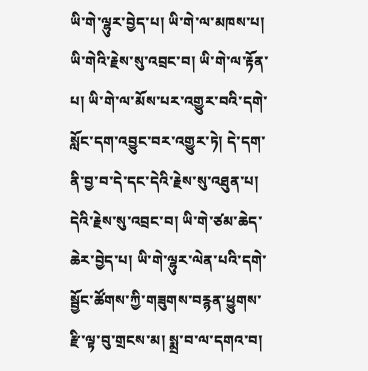ཡི་གེ་ལྷུར་བྱེད་པ། ཡི་གེ་ལ་མཁས་པ། ཡི་གེའི་རྗེས་སུ་འབྲང་བ། ཡི་གེ་ལ་རྟོན་པ། ཡི་གེ་ལ་མོས་པར་འགྱུར་བའི་དགེ་སློང་དག་འབྱུང་བར་འགྱུར་ཏེ། དེ་དག་ནི་བྱ་བ་དེ་དང་དེའི་རྗེས་སུ་འཐུན་པ། དེའི་རྗེས་སུ་འབྲང་བ། ཡི་གེ་ཙམ་ཆེད་ཆེར་བྱེད་པ། ཡི་གེ་ལྷུར་ལེན་པའི་དགེ་སྦྱོང་ཚོགས་ཀྱི་གཟུགས་བརྙན་ཕྱུགས་རྫི་ལྟ་བུ་གྲངས་མ། སྨྲ་བ་ལ་དགའ་བ།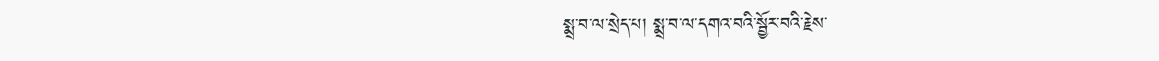སྨྲ་བ་ལ་སྲེད་པ། སྨྲ་བ་ལ་དགའ་བའི་སྦྱོར་བའི་རྗེས་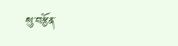སུ་བརྩོན་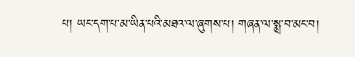པ། ཡང་དག་པ་མ་ཡིན་པའི་མཐའ་ལ་ཞུགས་པ། གཞན་ལ་སྨྲ་བ་མང་བ།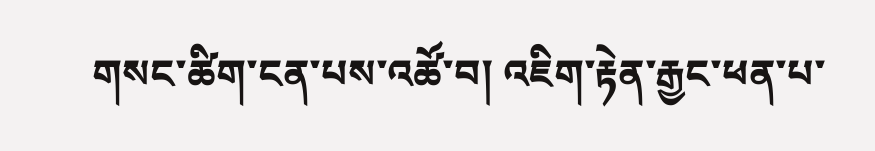གསང་ཚིག་ངན་པས་འཚོ་བ། འཇིག་རྟེན་རྒྱང་ཕན་པ་